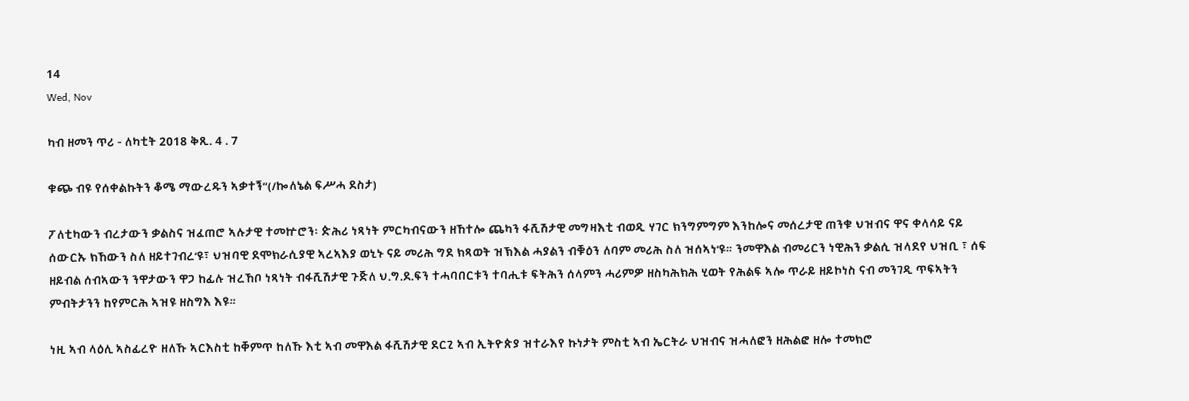14
Wed, Nov

ካብ ዘመን ጥሪ - ለካቲት 2018 ቅጺ. 4 . 7

ቁጭ ብዩ የሰቀልኩትን ቆሜ ማውረዱን ኣቃተኝ”(/ኰለኔል ፍሥሓ ደስታ)

ፖለቲካውን ብረታውን ቃልስና ዝፈጠሮ ኣሉታዊ ተመኵሮን፡ ዽሕሪ ነጻነት ምርካብናውን ዘኸተሎ ጨካን ፋሺሽታዊ መግዛእቲ ብወዲ ሃገር ክንግምግም እንከሎና መሰረታዊ ጠንቁ ህዝብና ዋና ቀላሳይ ናይ ሰውርኡ ክኸውን ስለ ዘይተገብረ’ዩ፣ ህዝባዊ ደሞክራሲያዊ ኣረኣእያ ወኒኑ ናይ መሪሕ ግደ ክጻወት ዝኽእል ሓያልን ብቑዕን ለባም መሪሕ ስለ ዝሰኣነ’ዩ። ንመዋእል ብመሪርን ነዊሕን ቃልሲ ዝላደየ ህዝቢ ፣ ሰፍ ዘይብል ሰብኣውን ንዋታውን ዋጋ ከፊሉ ዝረኸቦ ነጻነት ብፋሺሽታዊ ጉጅለ ህ.ግ.ደ.ፍን ተሓባበርቱን ተባሒቱ ፍትሕን ሰላምን ሓሪምዎ ዘስካሕክሕ ሂወት የሕልፍ ኣሎ ጥራይ ዘይኮነስ ናብ መንገዲ ጥፍኣትን ምብትታንን ከየምርሕ ኣዝዩ ዘስግእ እዩ።

ነዚ ኣብ ላዕሊ ኣስፊረዮ ዘለኹ ኣርእስቲ ከቐምጥ ከለኹ እቲ ኣብ መዋእል ፋሺሽታዊ ደርጊ ኣብ ኢትዮጵያ ዝተራእየ ኩነታት ምስቲ ኣብ ኤርትራ ህዝብና ዝሓለፎን ዘሕልፎ ዘሎ ተመክሮ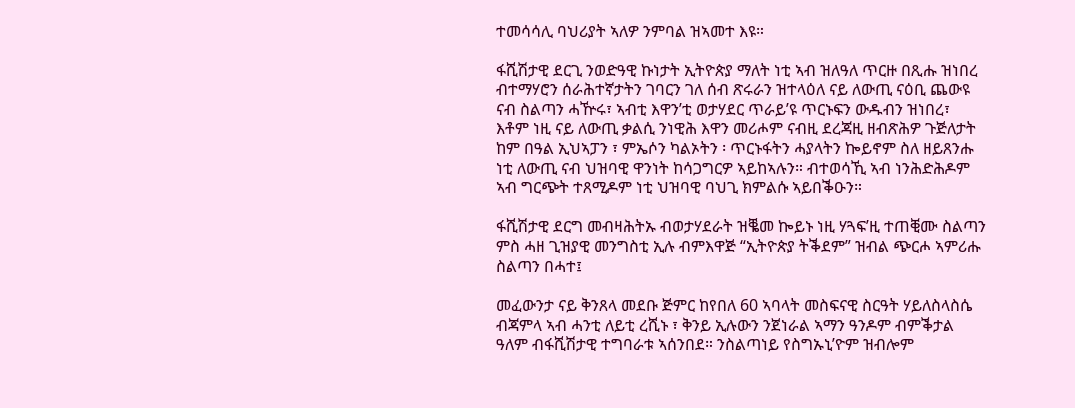ተመሳሳሊ ባህሪያት ኣለዎ ንምባል ዝኣመተ እዩ።

ፋሺሽታዊ ደርጊ ንወድዓዊ ኩነታት ኢትዮጵያ ማለት ነቲ ኣብ ዝለዓለ ጥርዙ በጺሑ ዝነበረ ብተማሃሮን ሰራሕተኛታትን ገባርን ገለ ሰብ ጽሩራን ዝተላዕለ ናይ ለውጢ ናዕቢ ጨውዩ ናብ ስልጣን ሓዅሩ፣ ኣብቲ እዋን’ቲ ወታሃደር ጥራይ’ዩ ጥርኑፍን ውዱብን ዝነበረ፣ እቶም ነዚ ናይ ለውጢ ቃልሲ ንነዊሕ እዋን መሪሖም ናብዚ ደረጃዚ ዘብጽሕዎ ጉጅለታት ከም በዓል ኢህኣፓን ፣ ምኤሶን ካልኦትን ፡ ጥርኑፋትን ሓያላትን ኰይኖም ስለ ዘይጸንሑ ነቲ ለውጢ ናብ ህዝባዊ ዋንነት ከሳጋግርዎ ኣይከኣሉን። ብተወሳኺ ኣብ ነንሕድሕዶም ኣብ ግርጭት ተጸሚዶም ነቲ ህዝባዊ ባህጊ ክምልሱ ኣይበቕዑን።

ፋሺሽታዊ ደርግ መብዛሕትኡ ብወታሃደራት ዝቘመ ኰይኑ ነዚ ሃጓፍ’ዚ ተጠቒሙ ስልጣን ምስ ሓዘ ጊዝያዊ መንግስቲ ኢሉ ብምእዋጅ “ኢትዮጵያ ትቕደም” ዝብል ጭርሖ ኣምሪሑ ስልጣን በሓተ፤

መፈውንታ ናይ ቅንጸላ መደቡ ጅምር ከየበለ 60 ኣባላት መስፍናዊ ስርዓት ሃይለስላስሴ ብጃምላ ኣብ ሓንቲ ለይቲ ረሺኑ ፣ ቅንይ ኢሉውን ንጀነራል ኣማን ዓንዶም ብምቕታል ዓለም ብፋሺሽታዊ ተግባራቱ ኣሰንበደ። ንስልጣነይ የስግኡኒ’ዮም ዝብሎም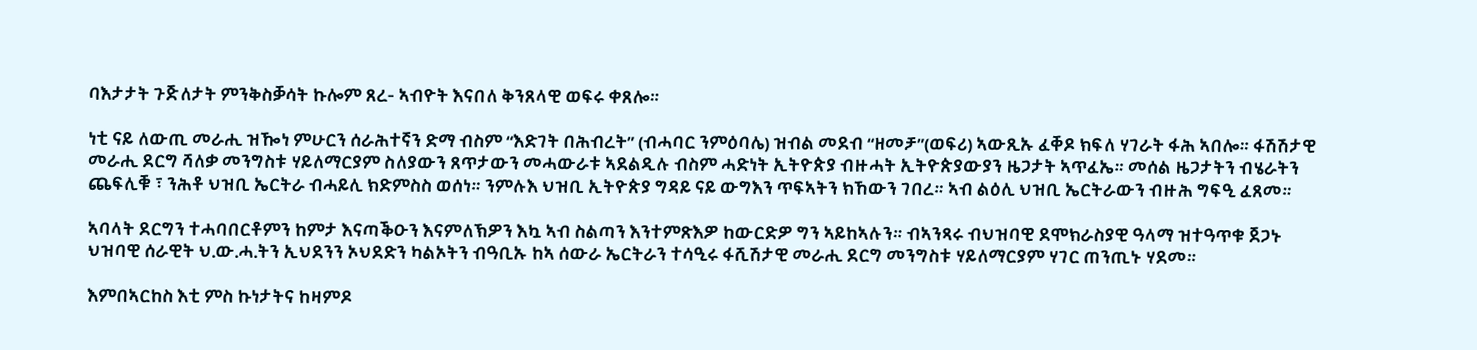ባእታታት ጉጅለታት ምንቅስቓሳት ኩሎም ጸረ- ኣብዮት እናበለ ቅንጸላዊ ወፍሩ ቀጸሎ።

ነቲ ናይ ለውጢ መራሒ ዝዀነ ምሁርን ሰራሕተኛን ድማ ብስም “እድገት በሕብረት” (ብሓባር ንምዕባሌ) ዝብል መደብ “ዘመቻ”(ወፍሪ) ኣውጺኡ ፈቐዶ ክፍለ ሃገራት ፋሕ ኣበሎ። ፋሽሽታዊ መራሒ ደርግ ሻለቃ መንግስቱ ሃይለማርያም ስለያውን ጸጥታውን መሓውራቱ ኣደልዲሉ ብስም ሓድነት ኢትዮጵያ ብዙሓት ኢትዮጵያውያን ዜጋታት ኣጥፈኤ። መሰል ዜጋታትን ብሄራትን ጨፍሊቑ ፣ ንሕቶ ህዝቢ ኤርትራ ብሓይሊ ክድምስስ ወሰነ። ንምሉእ ህዝቢ ኢትዮጵያ ግዳይ ናይ ውግእን ጥፍኣትን ክኸውን ገበረ። ኣብ ልዕሊ ህዝቢ ኤርትራውን ብዙሕ ግፍዒ ፈጸመ።

ኣባላት ደርግን ተሓባበርቶምን ከምታ እናጣቕዑን እናምለኽዎን እኳ ኣብ ስልጣን እንተምጽእዎ ከውርድዎ ግን ኣይከኣሉን። ብኣንጻሩ ብህዝባዊ ደሞክራስያዊ ዓላማ ዝተዓጥቁ ጀጋኑ ህዝባዊ ሰራዊት ህ.ው.ሓ.ትን ኢህደንን ኦህደድን ካልኦትን ብዓቢኡ ከኣ ሰውራ ኤርትራን ተሳዒሩ ፋሺሽታዊ መራሒ ደርግ መንግስቱ ሃይለማርያም ሃገር ጠንጢኑ ሃደመ።

እምበኣርከስ እቲ ምስ ኩነታትና ከዛምዶ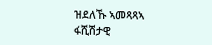ዝደለኹ ኣመጻጻኣ ፋሺሽታዊ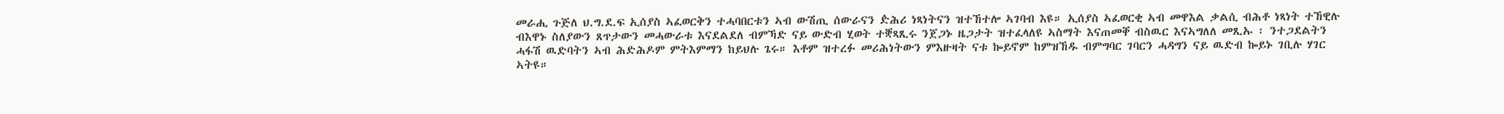መራሒ ጉጅለ ህ.ግ.ደ.ፍ ኢሰያስ ኣፈወርቅን ተሓባበርቱን ኣብ ውሽጢ ሰውራናን ዽሕሪ ነጻነትናን ዝተኸተሎ ኣገባብ እዩ። ኢሰያስ ኣፈወርቂ ኣብ መዋእል ቃልሲ ብሕቶ ነጻነት ተኸዊሉ ብእዋኑ ስለያውን ጸጥታውን መሓውራቱ እናደልደለ ብምኻድ ናይ ውድብ ሂወት ተቛጻጺሩ ንጀጋኑ ዜጋታት ዝተፈላለዩ ኣስማት እናጠመቐ ብስዉር እናኣግለለ መጺኡ ፡ ንተጋደልትን ሓፋሽ ዉድባትን ኣብ ሕድሕዶም ምትእምማን ከይህሉ ጌሩ። እቶም ዝተረፉ መሪሕነትውን ምእዙዛት ናቱ ኰይኖም ከምዝኸዱ ብምግባር ገባርን ሓዳግን ናይ ዉድብ ኰይኑ ገቢሉ ሃገር ኣትዩ።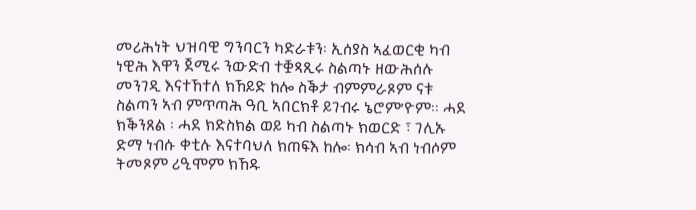መሪሕነት ህዝባዊ ግንባርን ካድራቱን፡ ኢሰያስ ኣፈወርቂ ካብ ነዊሕ እዋን ጀሚሩ ንውድብ ተቛጻጺሩ ስልጣኑ ዘውሕሰሉ መንገዲ እናተኸተለ ክኸይድ ከሎ ስቕታ ብምምራጾም ናቱ ስልጣን ኣብ ምጥጣሕ ዓቢ ኣበርክቶ ይገብሩ ኔሮም’ዮም። ሓደ ክቕንጸል ፡ ሓደ ክድስክል ወይ ካብ ስልጣኑ ክወርድ ፣ ገሊኡ ድማ ነብሱ ቀቲሉ እናተባህለ ክጠፍእ ከሎ፡ ክሳብ ኣብ ነብሶም ትመጾም ሪዒሞም ክኸዱ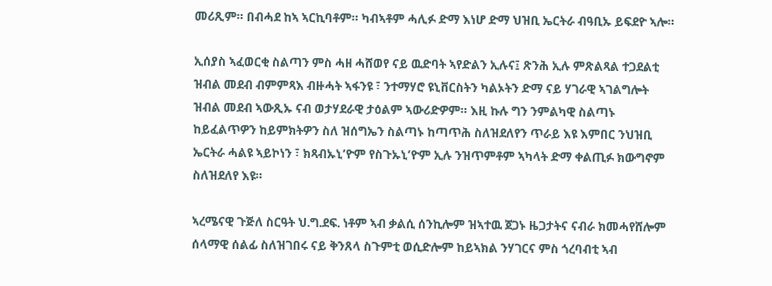መሪጺም። በብሓደ ከኣ ኣርኪባቶም። ካብኣቶም ሓሊፉ ድማ እነሆ ድማ ህዝቢ ኤርትራ ብዓቢኡ ይፍደዮ ኣሎ።

ኢሰያስ ኣፈወርቂ ስልጣን ምስ ሓዘ ሓሸወየ ናይ ዉድባት ኣየድልን ኢሉና፤ ጽንሕ ኢሉ ምጽልጻል ተጋደልቲ ዝብል መደብ ብምምጻእ ብዙሓት ኣፋንዩ ፣ ንተማሃሮ ዩኒቨርስትን ካልኦትን ድማ ናይ ሃገራዊ ኣገልግሎት ዝብል መደብ ኣውጺኡ ናብ ወታሃደራዊ ታዕልም ኣውሪድዎም። እዚ ኩሉ ግን ንምልካዊ ስልጣኑ ከይፈልጥዎን ከይምክትዎን ስለ ዝሰግኤን ስልጣኑ ከጣጥሕ ስለዝደለየን ጥራይ እዩ እምበር ንህዝቢ ኤርትራ ሓልዩ ኣይኮነን ፣ ክጻብኡኒ’ዮም የስጉኡኒ’ዮም ኢሉ ንዝጥምቶም ኣካላት ድማ ቀልጢፉ ክውግኖም ስለዝደለየ እዩ።

ኣረሜናዊ ጉጅለ ስርዓት ህ.ግ.ደፍ. ነቶም ኣብ ቃልሲ ሰንኪሎም ዝኣተዉ ጀጋኑ ዜጋታትና ናብራ ክመሓየሸሎም ሰላማዊ ሰልፊ ስለዝገበሩ ናይ ቅንጸላ ስጉምቲ ወሲድሎም ከይኣክል ንሃገርና ምስ ጎረባብቲ ኣብ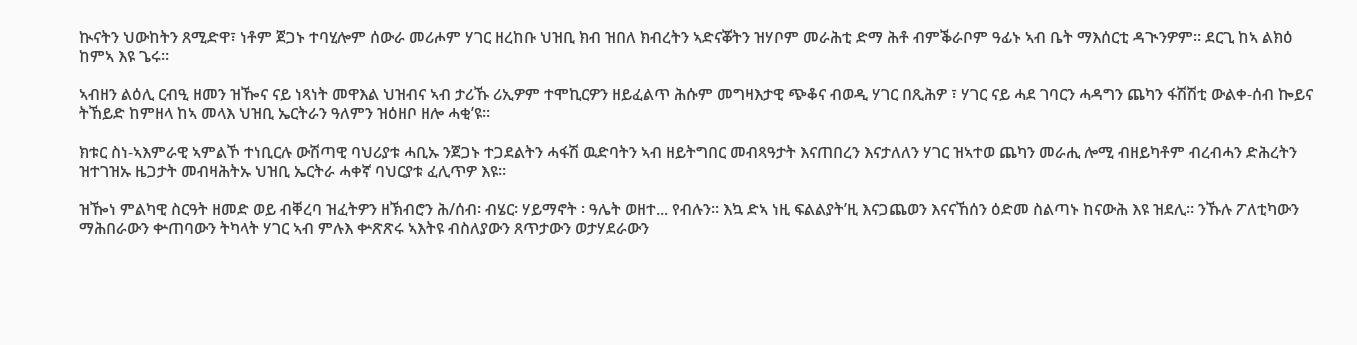ኲናትን ህውከትን ጸሚድዋ፣ ነቶም ጀጋኑ ተባሂሎም ሰውራ መሪሖም ሃገር ዘረከቡ ህዝቢ ክብ ዝበለ ክብረትን ኣድናቖትን ዝሃቦም መራሕቲ ድማ ሕቶ ብምቕራቦም ዓፊኑ ኣብ ቤት ማእሰርቲ ዳጒንዎም። ደርጊ ከኣ ልክዕ ከምኣ እዩ ጌሩ።

ኣብዘን ልዕሊ ርብዒ ዘመን ዝዀና ናይ ነጻነት መዋእል ህዝብና ኣብ ታሪኹ ሪኢዎም ተሞኪርዎን ዘይፈልጥ ሕሱም መግዛእታዊ ጭቆና ብወዲ ሃገር በጺሕዎ ፣ ሃገር ናይ ሓደ ገባርን ሓዳግን ጨካን ፋሽሽቲ ውልቀ-ሰብ ኰይና ትኸይድ ከምዘላ ከኣ መላእ ህዝቢ ኤርትራን ዓለምን ዝዕዘቦ ዘሎ ሓቂ’ዩ።

ክቱር ስነ-ኣእምራዊ ኣምልኾ ተነቢርሉ ውሽጣዊ ባህሪያቱ ሓቢኡ ንጀጋኑ ተጋደልትን ሓፋሽ ዉድባትን ኣብ ዘይትግበር መብጻዓታት እናጠበረን እናታለለን ሃገር ዝኣተወ ጨካን መራሒ ሎሚ ብዘይካቶም ብረብሓን ድሕረትን ዝተገዝኡ ዜጋታት መብዛሕትኡ ህዝቢ ኤርትራ ሓቀኛ ባህርያቱ ፈሊጥዎ እዩ።

ዝዀነ ምልካዊ ስርዓት ዘመድ ወይ ብቐረባ ዝፈትዎን ዘኽብሮን ሕ/ሰብ፡ ብሄር፡ ሃይማኖት ፡ ዓሌት ወዘተ... የብሉን። እኳ ድኣ ነዚ ፍልልያት’ዚ እናጋጨወን እናናኸሰን ዕድመ ስልጣኑ ከናውሕ እዩ ዝደሊ። ንኹሉ ፖለቲካውን ማሕበራውን ቍጠባውን ትካላት ሃገር ኣብ ምሉእ ቍጽጽሩ ኣእትዩ ብስለያውን ጸጥታውን ወታሃደራውን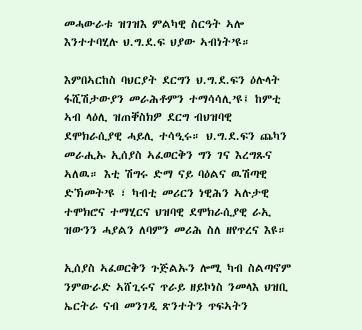መሓውራቱ ዝገዝእ ምልካዊ ስርዓት ኣሎ እንተተባሂሉ ህ.ግ.ደ.ፍ ህያው ኣብነት’ዩ።

እምበኣርከስ ባህርያት ደርግን ህ.ግ.ደ.ፍን ዕሉላት ፋሺሽታውያን መራሕቶምን ተማሳሳሊ’ዩ፤ ከምቲ ኣብ ላዕሊ ዝጠቐስክዎ ደርግ ብህዝባዊ ደሞክራሲያዊ ሓይሊ ተሳዒሩ። ህ.ግ.ደ.ፍን ጨካን መራሒኡ ኢሰያስ ኣፈወርቅን ግን ገና እረግጹና ኣለዉ። እቲ ሽግሩ ድማ ናይ ባዕልና ዉሽጣዊ ድኽመት’ዩ ፣ ካብቲ መሪርን ነዊሕን ኣሉታዊ ተሞክሮና ተማሂርና ህዝባዊ ደሞክራሲያዊ ራኢ ዝውንን ሓያልን ለባምን መሪሕ ስለ ዘየጥረና እዩ።

ኢሰያስ ኣፈወርቅን ጉጅልኡን ሎሚ ካብ ስልጣኖም ንምውራድ ኣሸጊሩና ጥራይ ዘይኮነስ ንመላእ ህዝቢ ኤርትራ ናብ መንገዲ ጽንተትን ጥፍኣትን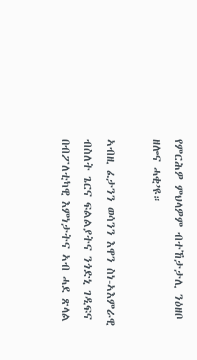የምርሕዎ ምህላዎም ብተኸታታሊ ንዕዘቦ ዘሎና ሓቂ’ዩ።

ኣብዚ ፈታንን ወሳንን እዋን ስነ-ኣእምራዊ ብስለት ጌርና ፍልልያትና ንጎድኒ ገዲፍና በብፖለቲካዊ እምነታትና ኣብ ሓደ ጽላል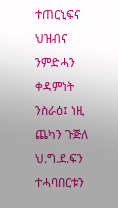ተጠርኒፍና ህዝብና ንምድሓን ቀዳምነት ንስራዕ፤ ነዚ ጨካን ጉጅለ ህ.ግ.ደ.ፍን ተሓባበርቱን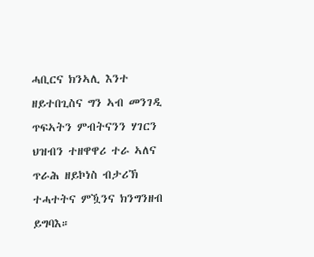ሓቢርና ክንኣሊ እንተ ዘይተበጊስና ግን ኣብ መንገዲ ጥፍኣትን ምብትናንን ሃገርን ህዝብን ተዘዋዋሪ ተራ ኣለና ጥራሕ ዘይኮነስ ብታሪኽ ተሓተትና ምዃንና ክንግንዘብ ይግባእ።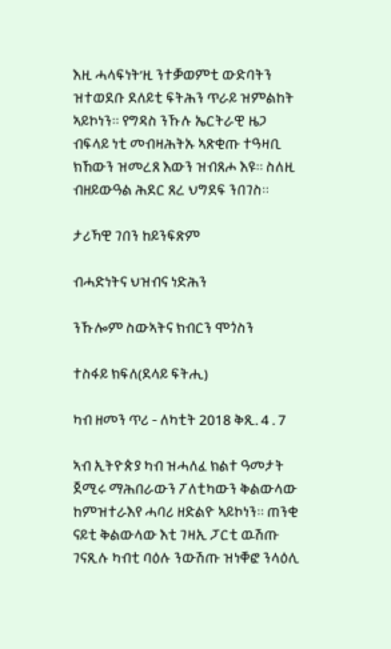እዚ ሓላፍነት’ዚ ንተቓወምቲ ውድባትን ዝተወደቡ ደለይቲ ፍትሕን ጥራይ ዝምልከት ኣይኮነን። የግዳስ ንኹሉ ኤርትራዊ ዜጋ ብፍላይ ነቲ መብዛሕትኡ ኣጽቂጡ ተዓዛቢ ክኸውን ዝመረጸ እውን ዝብጸሖ እዩ። ስለዚ ብዘይውዓል ሕደር ጸረ ህግደፍ ንበገስ።

ታሪኻዊ ገበን ከይንፍጽም

ብሓድነትና ህዝብና ነድሕን

ንኹሎም ስውኣትና ክብርን ሞጎስን

ተስፋይ ክፍለ(ደላይ ፍትሒ)

ካብ ዘመን ጥሪ - ለካቲት 2018 ቅጺ. 4 . 7

ኣብ ኢትዮጵያ ካብ ዝሓለፈ ክልተ ዓመታት ጀሚሩ ማሕበራውን ፖለቲካውን ቅልውላው ከምዝተራእየ ሓባሪ ዘድልዮ ኣይኮነን። ጠንቂ ናይቲ ቅልውላው እቲ ገዛኢ ፓርቲ ዉሽጡ ገናጺሉ ካብቲ ባዕሉ ንውሽጡ ዝነቐፎ ንላዕሊ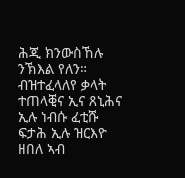ሕጂ ክንውስኸሉ ንኽእል የለን። ብዝተፈላለየ ቃላት ተጠላቒና ኢና ጸኒሕና ኢሉ ነብሱ ፈቲሹ ፍታሕ ኢሉ ዝርእዮ ዘበለ ኣብ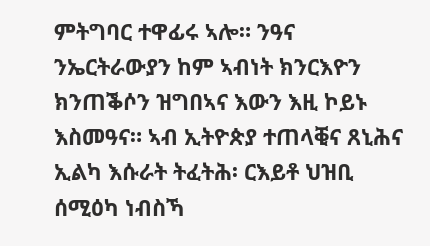ምትግባር ተዋፊሩ ኣሎ። ንዓና ንኤርትራውያን ከም ኣብነት ክንርእዮን ክንጠቕሶን ዝግበኣና እውን እዚ ኮይኑ እስመዓና። ኣብ ኢትዮጵያ ተጠላቒና ጸኒሕና ኢልካ እሱራት ትፈትሕ፡ ርእይቶ ህዝቢ ሰሚዕካ ነብስኻ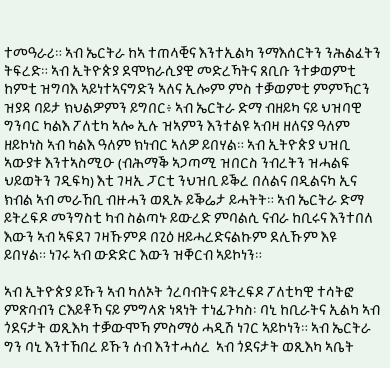ተመዓራሪ። ኣብ ኤርትራ ከኣ ተጠላቒና እንተኢልካ ንማእሰርትን ንሕልፈትን ትፍረድ። ኣብ ኢትዮጵያ ደሞክራሲያዊ መድረኻትና ጸቢቡ ንተቃወምቲ ከምቲ ዝግባእ ኣይነተኣናግድን ኣለና ኢሎም ምስ ተቓወምቲ ምምኻርን ዝያዳ ባይታ ክህልዎምን ይግበር፥ ኣብ ኤርትራ ድማ ብዘይካ ናይ ህዝባዊ ግንባር ካልእ ፖለቲካ ኣሎ ኢሉ ዝኣምን እንተልዩ ኣብዛ ዘለናያ ዓለም ዘይኮነስ ኣብ ካልእ ዓለም ክነብር ኣለዎ ይበሃል። ኣብ ኢትዮጵያ ህዝቢ ኣውያቱ እንተኣስሚዑ (ብሕማቕ ኣጋጣሚ ዝበርስ ንብረትን ዝሓልፍ ህይወትን ገዲፍካ) እቲ ገዛኢ ፓርቲ ንህዝቢ ይቕረ በለልና በዲልናካ ኢና ክብል ኣብ መራኸቢ ብዙሓን ወጺኡ ይቕሬታ ይሓትት። ኣብ ኤርትራ ድማ ይትረፍዶ መንግስቲ ካብ ስልጣኑ ይውረድ ምባልሲ ናብራ ከቢሩና እንተበለ እውን ኣብ ኣፍደገ ገዛኹምዶ በጊዕ ዘይሓረድናልኩም ደሊኹም እዩ ይበሃል። ነገሩ ኣብ ውድድር እውን ዝቐርብ ኣይኮነን።

ኣብ ኢትዮጵያ ይኹን ኣብ ካለኦት ጎረባብትና ይትረፍዶ ፖለቲካዊ ተሳትፎ  ምጽባብን ርእይቶኻ ናይ ምግላጽ ነጻነት ተነፊጉካስ፡ ባኒ ከቢራትና ኢልካ ኣብ ጎደናታት ወጺእካ ተቓውሞኻ ምስማዕ ሓዲሽ ነገር ኣይኮነን። ኣብ ኤርትራ ግን ባኒ እንተኸበረ ይኹን ሰብ እንተሓሰረ  ኣብ ጎደናታት ወጺእካ ኣቤት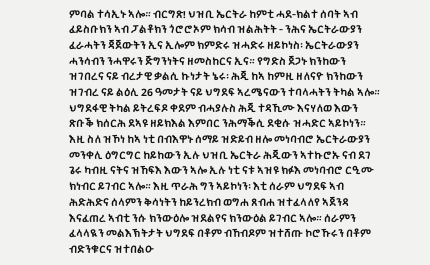ምባል ተሳኢኑ ኣሎ። ብርግጽ! ህዝቢ ኤርትራ ከምቲ ሓደ-ክልተ ሰባት ኣብ ፈይስቡክን ኣብ ፓልቶክን ጎሮሮኦም ክሳብ ዝልሕትት - ንሕና ኤርትራውያን ፈራሓትን ጃጀውትን ኢና ኢሎም ክምድሩ ዝሓድሩ ዘይኮነስ፡ ኤርትራውያን ሓንሳብን ንሓዋሩን ጅግንነትና ዘመስከርና ኢና። የግድስ ጀጋኑ ክንከውን ዝገበረና ናይ ብረታዊ ቃልሲ ኩነታት ኔሩ፡ ሕጂ ከኣ ከምዚ ዘለናዮ ክንከውን ዝገብረ ናይ ልዕሊ 26 ዓመታት ናይ ህግደፍ ኣረሜናውን ተባላሓትን ትካል ኣሎ።  ህግደፋዊ ትካል ይትረፍዶ ቀደም ብሓያሉስ ሕጂ ተዳኺሙ እናሃለወ እውን ጽቡቕ ክሰርሕ ደኣዩ ዘይክእል እምበር ንሕማቕሲ ደቂሱ ዝሓድር ኣይኮነን። እዚ ስለ ዝኾነ ከኣ ነቲ በብእዋኑ ሰማይ ዝድይብ ዘሎ መነባብሮ ኤርትራውያን መንቀሊ ዕግርግር ከይከውን ኢሉ ህዝቢ ኤርትራ ሕጂውን ኣተኩሮኡ ናብ ደገ ጌሩ ካብዚ ናትና ዝኸፍእ እውን ኣሎ ኢሉ ነቲ ናቱ ኣዝዩ ክፉእ መነባብሮ ርዒሙ ክነብር ይገብር ኣሎ። እዚ ጥራሕ ግን ኣይኮነን፡ እቲ ሰራም ህግደፍ ኣብ ሕድሕድና ሰላምን ቅሳነትን ከይንረክብ ወግሐ ጸብሐ ዝተፈላለየ ኣጀንዳ እናፈጠረ ኣብቲ ንሱ ክንውዕሎ ዝደልየና ክንውዕል ይገብር ኣሎ። ሰራምን ፈላላዪን መልእኽትታት ህግደፍ በቶም ብኸብዶም ዝተሸጡ ኮሮኹሩን በቶም ብድንቁርና ዝተበልዑ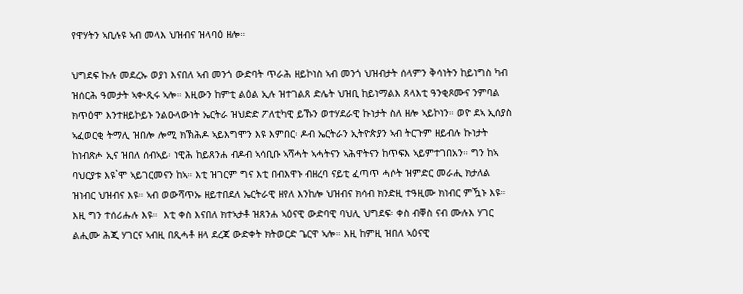የዋሃትን ኣቢሉዩ ኣብ መላእ ህዝብና ዝላባዕ ዘሎ።

ህግደፍ ኩሉ መደረኡ ወያነ እናበለ ኣብ መንጎ ውድባት ጥራሕ ዘይኮነስ ኣብ መንጎ ህዝብታት ሰላምን ቅሳነትን ከይነግስ ካብ ዝሰርሕ ዓመታት ኣቊጺሩ ኣሎ። እዚውን ከምቲ ልዕል ኢሉ ዝተገልጸ ድሌት ህዝቢ ከይነማልእ ጸላእቲ ዓንቂጾሙና ንምባል ክጥዕሞ እንተዘይኮይኑ ንልዑላውነት ኤርትራ ዝህድድ ፖለቲካዊ ይኹን ወተሃደራዊ ኩነታት ስለ ዘሎ ኣይኮነን። ወዮ ደኣ ኢሰያስ ኣፈወርቂ ትማሊ ዝበሎ ሎሚ ክኽሕዶ ኣይእግሞን እዩ እምበር፡ ዶብ ኤርትራን ኢትዮጵያን ኣብ ትርጉም ዘይብሉ ኩነታት ከነብጽሖ ኢና ዝበለ ሰብኣይ፡ ነዊሕ ከይጸንሐ ብዶብ ኣሳቢቡ ኣሻሓት ኣሓትናን ኣሕዋትናን ከጥፍእ ኣይምተገበአን። ግን ከኣ ባህርያቱ እዩ`ሞ ኣይገርመናን ከኣ። እቲ ዝገርም ግና እቲ በብእዋኑ ብዘረባ ናይቲ ፈጣጥ ሓሶት ዝምድር መራሒ ክታለል ዝነብር ህዝብና እዩ። ኣብ ወውሻጥኡ ዘይተበደለ ኤርትራዊ ዘየለ እንከሎ ህዝብና ክሳብ ክንድዚ ተዓዚሙ ክነብር ምዃኑ እዩ። እዚ ግን ተሰሪሑሉ እዩ።  እቲ ቀስ እናበለ ክተኣታቶ ዝጸንሐ ኣዕናዊ ውድባዊ ባህሊ ህግደፍ፡ ቀስ ብቐስ ናብ ሙሉእ ሃገር ልሒሙ ሕጂ ሃገርና ኣብዚ በጺሓቶ ዘላ ደረጃ ውድቀት ክትወርድ ጌርዋ ኣሎ። እዚ ከምዚ ዝበለ ኣዕናዊ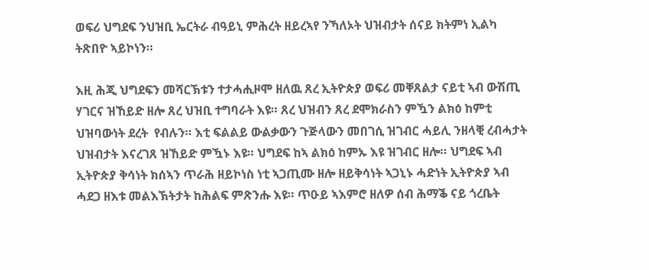ወፍሪ ህግደፍ ንህዝቢ ኤርትራ ብዓይኒ ምሕረት ዘይረኣየ ንኻለኦት ህዝብታት ሰናይ ክትምነ ኢልካ ትጽበዮ ኣይኮነን።

እዚ ሕጂ ህግደፍን መሻርኽቱን ተታሓሒዞሞ ዘለዉ ጸረ ኢትዮጵያ ወፍሪ መቐጸልታ ናይቲ ኣብ ውሽጢ ሃገርና ዝኸይድ ዘሎ ጸረ ህዝቢ ተግባራት እዩ። ጸረ ህዝብን ጸረ ደሞክራስን ምዃን ልክዕ ከምቲ ህዝባውነት ደረት  የብሉን። እቲ ፍልልይ ውልቃውን ጉጅላውን መበገሲ ዝገብር ሓይሊ ንዘላቒ ረብሓታት ህዝብታት እናረገጸ ዝኸይድ ምዃኑ እዩ። ህግደፍ ከኣ ልክዕ ከምኡ እዩ ዝገብር ዘሎ። ህግደፍ ኣብ ኢትዮጵያ ቅሳነት ክሰኣን ጥራሕ ዘይኮነስ ነቲ ኣጋጢሙ ዘሎ ዘይቅሳነት ኣጋኒኑ ሓድነት ኢትዮጵያ ኣብ ሓደጋ ዘእቱ መልእኽትታት ከሕልፍ ምጽንሑ እዩ። ጥዑይ ኣእምሮ ዘለዎ ሰብ ሕማቕ ናይ ጎረቤት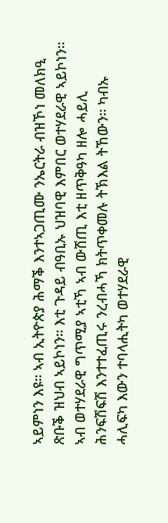ኣይምነን እዩ። ኣብ ኢትዮጵያ ሕማቕ እንተኣጋጢሙ ንኤርትራ ብዝኾነ መለክዒ ጽቡቕ ዝህብ ኣይኮነን። እቲ ጉዳይ ብዓቢኡ ህዝባዊ እምበር ወተሃደራዊ ኣይኮነን። ኣብ ወተሃደራዊ ግጥሚያ ኣቲኻ ኣብ ውሽጢ እቲ ዘጥቅዓካ ዘሎ ሓይሊ ሕንፍሽፍሽ እንተተፈጢሩ ንረብሓኻ ክትጥቀመሉ ትኽእል ትኸውን። ካብኡ ሓሊፍካ እውን ተባላሒትካ ወተሃደራዊ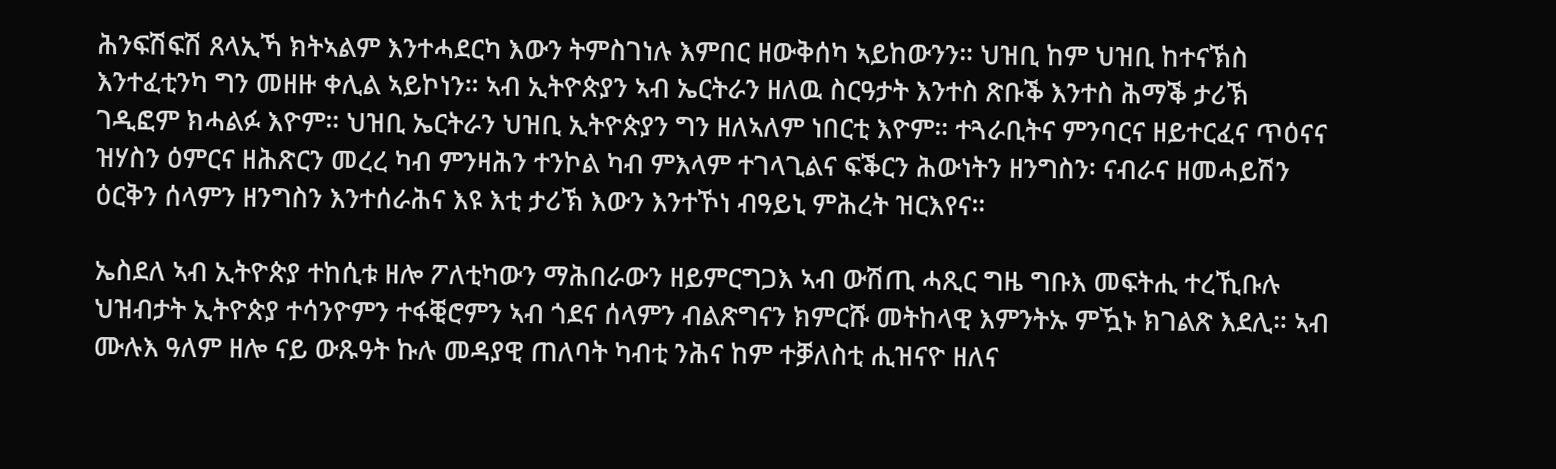ሕንፍሽፍሽ ጸላኢኻ ክትኣልም እንተሓደርካ እውን ትምስገነሉ እምበር ዘውቅሰካ ኣይከውንን። ህዝቢ ከም ህዝቢ ከተናኽስ እንተፈቲንካ ግን መዘዙ ቀሊል ኣይኮነን። ኣብ ኢትዮጵያን ኣብ ኤርትራን ዘለዉ ስርዓታት እንተስ ጽቡቕ እንተስ ሕማቕ ታሪኽ ገዲፎም ክሓልፉ እዮም። ህዝቢ ኤርትራን ህዝቢ ኢትዮጵያን ግን ዘለኣለም ነበርቲ እዮም። ተጓራቢትና ምንባርና ዘይተርፈና ጥዕናና ዝሃስን ዕምርና ዘሕጽርን መረረ ካብ ምንዛሕን ተንኮል ካብ ምእላም ተገላጊልና ፍቕርን ሕውነትን ዘንግስን፡ ናብራና ዘመሓይሽን ዕርቅን ሰላምን ዘንግስን እንተሰራሕና እዩ እቲ ታሪኽ እውን እንተኾነ ብዓይኒ ምሕረት ዝርእየና።

ኤስደለ ኣብ ኢትዮጵያ ተከሲቱ ዘሎ ፖለቲካውን ማሕበራውን ዘይምርግጋእ ኣብ ውሽጢ ሓጺር ግዜ ግቡእ መፍትሒ ተረኺቡሉ ህዝብታት ኢትዮጵያ ተሳንዮምን ተፋቒሮምን ኣብ ጎደና ሰላምን ብልጽግናን ክምርሹ መትከላዊ እምንትኡ ምዃኑ ክገልጽ እደሊ። ኣብ ሙሉእ ዓለም ዘሎ ናይ ውጹዓት ኩሉ መዳያዊ ጠለባት ካብቲ ንሕና ከም ተቓለስቲ ሒዝናዮ ዘለና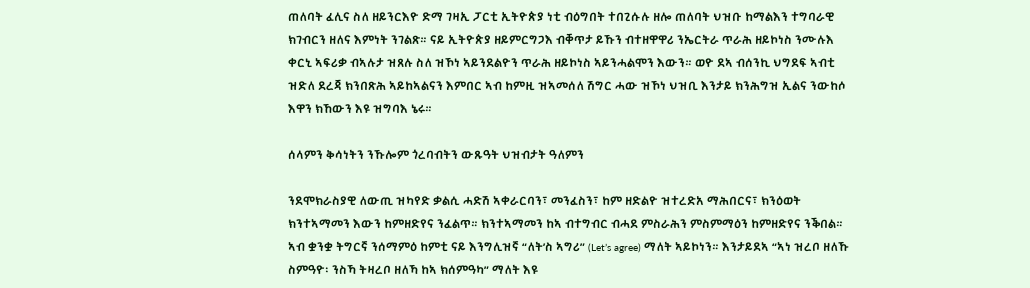ጠለባት ፈሊና ስለ ዘይንርእዮ ድማ ገዛኢ ፓርቲ ኢትዮጵያ ነቲ ብዕግበት ተበጊሱሉ ዘሎ ጠለባት ህዝቡ ከማልእን ተግባራዊ ክገብርን ዘለና እምነት ንገልጽ። ናይ ኢትዮጵያ ዘይምርግጋእ ብቐጥታ ይኹን ብተዘዋዋሪ ንኤርትራ ጥራሕ ዘይኮነስ ንሙሉእ ቀርኒ ኣፍሪቃ ብኣሉታ ዝጸሉ ስለ ዝኾነ ኣይንደልዮን ጥራሕ ዘይኮነስ ኣይንሓልሞን እውን። ወዮ ደኣ ብሰንኪ ህግደፍ ኣብቲ ዝድለ ደረጃ ክንበጽሕ ኣይከኣልናን እምበር ኣብ ከምዚ ዝኣመሰለ ሽግር ሓው ዝኾነ ህዝቢ እንታይ ክንሕግዝ ኢልና ንውከሶ እዋን ክኸውን እዩ ዝግባእ ኔሩ።

ሰላምን ቅሳነትን ንኹሎም ጎረባብትን ውጹዓት ህዝብታት ዓለምን

ንደሞክራስያዊ ለውጢ ዝካየድ ቃልሲ ሓድሽ ኣቀራርባን፣ መንፈስን፣ ከም ዘድልዮ ዝተረድአ ማሕበርና፣ ክንዕወት ክንተኣማመን እውን ከምዘድየና ንፈልጥ። ክንተኣማመን ከኣ ብተግብር ብሓደ ምስራሕን ምስምማዕን ከምዘድየና ንቕበል። ኣብ ቋንቋ ትግርኛ ንሰማምዕ ከምቲ ናይ እንግሊዝኛ “ለት’ስ ኣግሪ” (Let’s agree) ማለት ኣይኮነን። እንታይደኣ “ኣነ ዝረቦ ዘለኹ ስምዓዮ፡ ንስኻ ትዛረቦ ዘለኻ ከኣ ክሰምዓካ” ማለት እዩ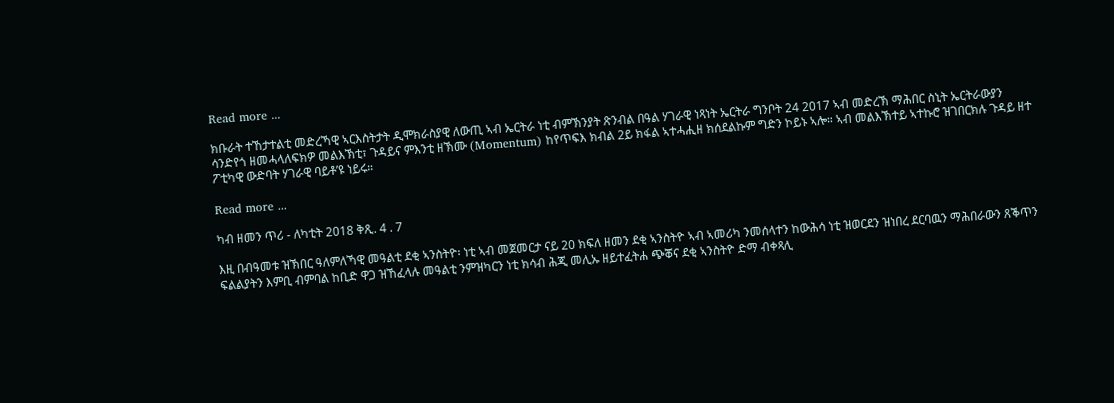Read more ...

ክቡራት ተኸታተልቲ መድረኻዊ ኣርእስትታት ዲሞክራስያዊ ለውጢ ኣብ ኤርትራ ነቲ ብምኽንያት ጽንብል በዓል ሃገራዊ ነጻነት ኤርትራ ግንቦት 24 2017 ኣብ መድረኽ ማሕበር ስኒት ኤርትራውያን ሳንድየጎ ዘመሓላለፍክዎ መልእኽቲ፣ ጉዳይና ምእንቲ ዘኽሙ (Momentum) ከየጥፍእ ክብል 2ይ ክፋል ኣተሓሒዘ ክሰደልኩም ግድን ኮይኑ ኣሎ። ኣብ መልእኽተይ ኣተኩሮ ዝገበርክሉ ጉዳይ ዘተ ፖቲካዊ ውድባት ሃገራዊ ባይቶ’ዩ ነይሩ።

Read more ...

ካብ ዘመን ጥሪ - ለካቲት 2018 ቅጺ. 4 . 7

እዚ በብዓመቱ ዝኽበር ዓለምለኻዊ መዓልቲ ደቂ ኣንስትዮ፡ ነቲ ኣብ መጀመርታ ናይ 20 ክፍለ ዘመን ደቂ ኣንስትዮ ኣብ ኣመሪካ ንመሰላተን ከውሕሳ ነቲ ዝወርደን ዝነበረ ደርባዉን ማሕበራውን ጸቕጥን ፍልልያትን እምቢ ብምባል ከቢድ ዋጋ ዝኸፈላሉ መዓልቲ ንምዝካርን ነቲ ክሳብ ሕጂ መሊኡ ዘይተፈትሐ ጭቖና ደቂ ኣንስትዮ ድማ ብቀጻሊ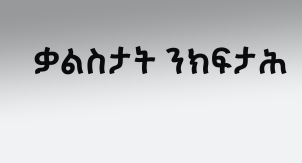ቃልስታት ንክፍታሕ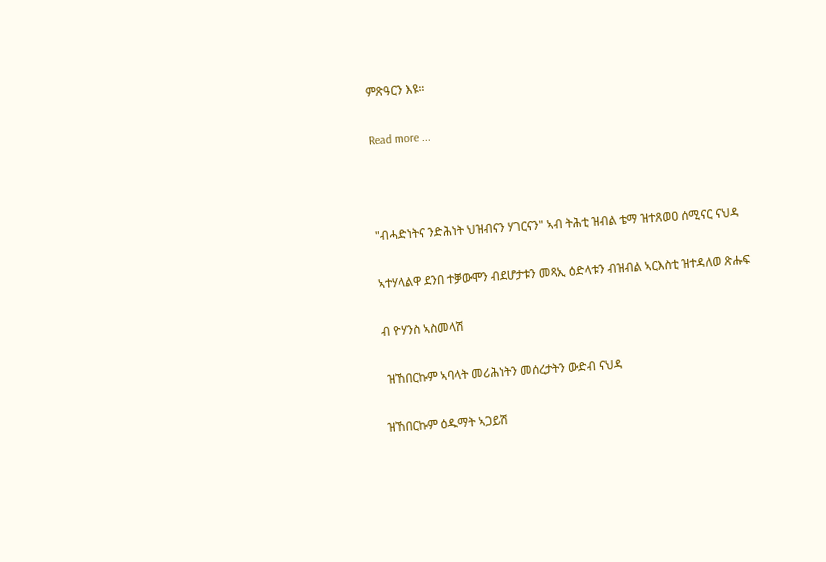ምጽዓርን እዩ።

Read more ...



"ብሓድነትና ንድሕነት ህዝብናን ሃገርናን" ኣብ ትሕቲ ዝብል ቴማ ዝተጸወዐ ሰሚናር ናህዳ

ኣተሃላልዋ ደንበ ተቓውሞን ብደሆታቱን መጻኢ ዕድላቱን ብዝብል ኣርእስቲ ዝተዳለወ ጽሑፍ

ብ ዮሃንስ ኣስመላሽ

 ዝኸበርኩም ኣባላት መሪሕነትን መሰረታትን ውድብ ናህዳ

ዝኸበርኩም ዕዱማት ኣጋይሽ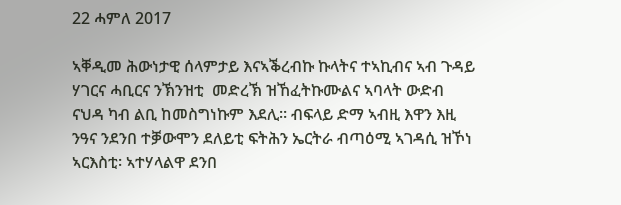22 ሓምለ 2017

ኣቐዲመ ሕውነታዊ ሰላምታይ እናኣቕረብኩ ኩላትና ተኣኪብና ኣብ ጉዳይ ሃገርና ሓቢርና ንኽንዝቲ  መድረኽ ዝኸፈትኩሙልና ኣባላት ውድብ ናህዳ ካብ ልቢ ከመስግነኩም እደሊ። ብፍላይ ድማ ኣብዚ እዋን እዚ ንዓና ንደንበ ተቓውሞን ደለይቲ ፍትሕን ኤርትራ ብጣዕሚ ኣገዳሲ ዝኾነ ኣርእስቲ፡ ኣተሃላልዋ ደንበ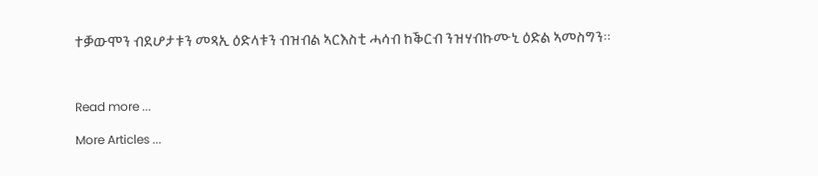ተቓውሞን ብደሆታቱን መጻኢ ዕድላቱን ብዝብል ኣርእስቲ ሓሳብ ከቕርብ ንዝሃብኩሙኒ ዕድል ኣመስግን።



Read more ...

More Articles ...